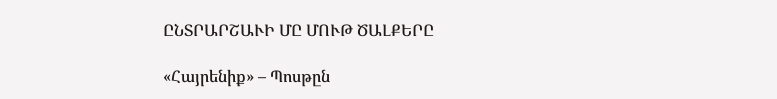ԸՆՏՐԱՐՇԱՒԻ ՄԸ ՄՈՒԹ ԾԱԼՔԵՐԸ

«Հայրենիք» – Պոսթըն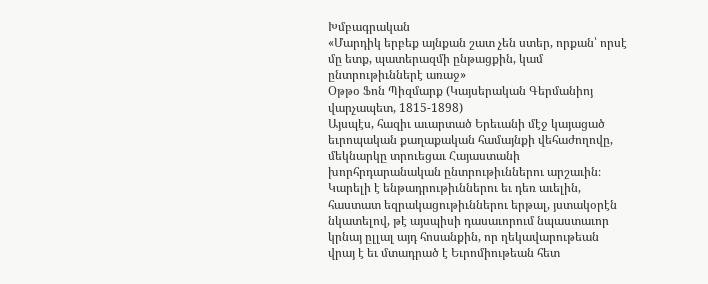Խմբագրական
«Մարդիկ երբեք այնքան շատ չեն ստեր, որքան՝ որսէ մը ետք, պատերազմի ընթացքին, կամ ընտրութիւններէ առաջ»
Օթթօ Ֆոն Պիզմարք (Կայսերական Գերմանիոյ վարչապետ, 1815-1898)
Այսպէս, հազիւ աւարտած Երեւանի մէջ կայացած եւրոպական քաղաքական համայնքի վեհաժողովը, մեկնարկը տրուեցաւ Հայաստանի խորհրդարանական ընտրութիւններու արշաւին։
Կարելի է ենթադրութիւններու եւ դեռ աւելին, հաստատ եզրակացութիւններու երթալ, յստակօրէն նկատելով, թէ այսպիսի դասաւորում նպաստաւոր կրնայ ըլլալ այդ հոսանքին, որ ղեկավարութեան վրայ է եւ մտադրած է Եւրոմիութեան հետ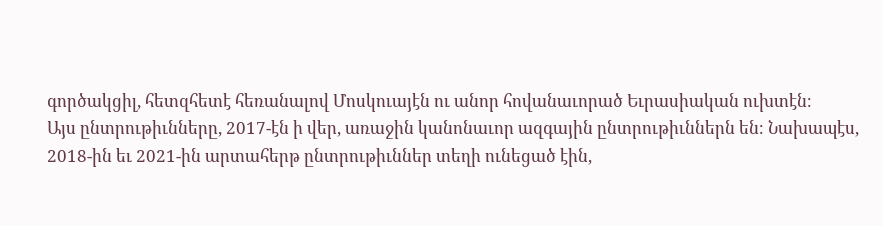գործակցիլ, հետզհետէ հեռանալով Մոսկուայէն ու անոր հովանաւորած Եւրասիական ուխտէն։
Այս ընտրութիւնները, 2017-էն ի վեր, առաջին կանոնաւոր ազգային ընտրութիւններն են։ Նախապէս, 2018-ին եւ 2021-ին արտահերթ ընտրութիւններ տեղի ունեցած էին,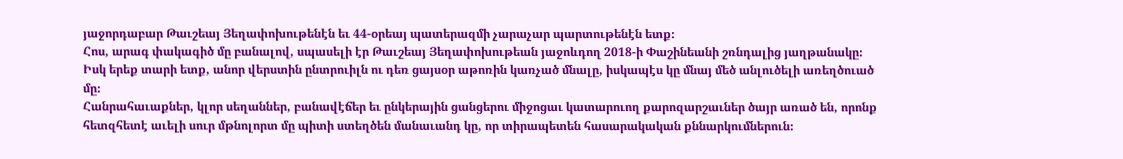յաջորդաբար Թաւշեայ Յեղափոխութենէն եւ 44-օրեայ պատերազմի չարաչար պարտութենէն ետք։
Հոս, արագ փակագիծ մը բանալով, սպասելի էր Թաւշեայ Յեղափոխութեան յաջոևդող 2018-ի Փաշինեանի շռնդալից յաղթանակը։ Իսկ երեք տարի ետք, անոր վերստին ընտրուիլն ու դեռ ցայսօր աթոռին կառչած մնալը, իսկապէս կը մնայ մեծ անլուծելի առեղծուած մը։
Հանրահաւաքներ, կլոր սեղաններ, բանավէճեր եւ ընկերային ցանցերու միջոցաւ կատարուող քարոզարշաւներ ծայր առած են, որոնք հետզհետէ աւելի սուր մթնոլորտ մը պիտի ստեղծեն մանաւանդ կը, որ տիրապետեն հասարակական քննարկումներուն։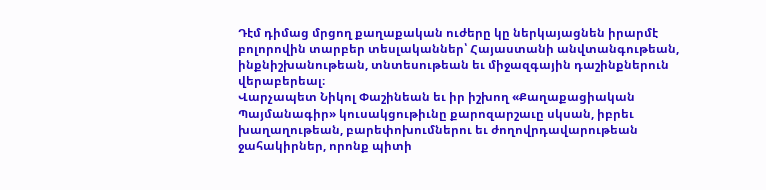Դէմ դիմաց մրցող քաղաքական ուժերը կը ներկայացնեն իրարմէ բոլորովին տարբեր տեսլականներ՝ Հայաստանի անվտանգութեան, ինքնիշխանութեան, տնտեսութեան եւ միջազգային դաշինքներուն վերաբերեալ։
Վարչապետ Նիկոլ Փաշինեան եւ իր իշխող «Քաղաքացիական Պայմանագիր» կուսակցութիւնը քարոզարշաւը սկսան, իբրեւ խաղաղութեան, բարեփոխումներու եւ ժողովրդավարութեան ջահակիրներ, որոնք պիտի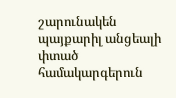շարունակեն պայքարիլ անցեալի փտած համակարգերուն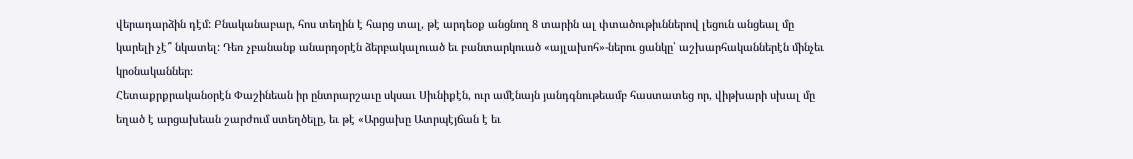վերադարձին դէմ: Բնականաբար, հոս տեղին է հարց տալ, թէ արդեօք անցնող 8 տարին ալ փտածութիւններով լեցուն անցեալ մը կարելի չէ՞ նկատել: Դեռ չբանանք անարդօրէն ձերբակալուած եւ բանտարկուած «այլախոհ»-ներու ցանկը՝ աշխարհականներէն մինչեւ կրօնականներ։
Հետաքրքրականօրէն Փաշինեան իր ընտրարշաւը սկսաւ Սիւնիքէն, ուր ամէնայն յանդգնութեամբ հաստատեց որ, վիթխարի սխալ մը եղած է արցախեան շարժում ստեղծելը, եւ թէ «Արցախը Ատրպէյճան է եւ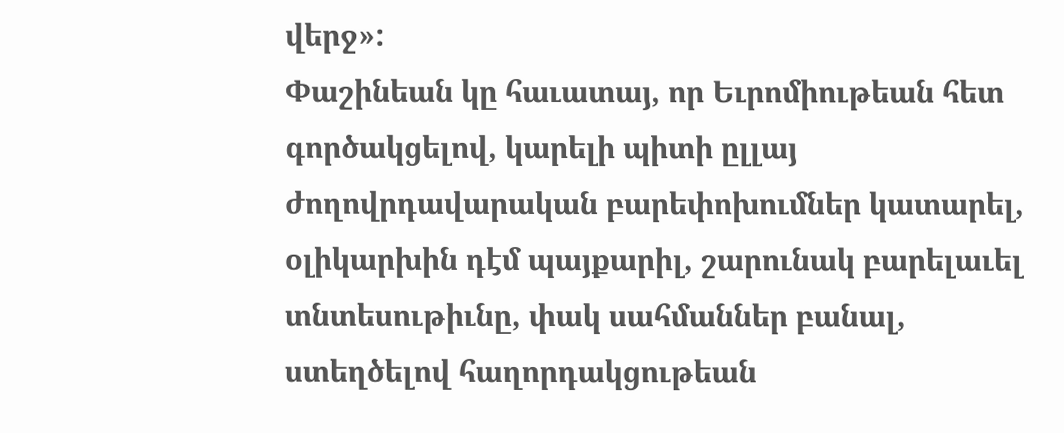վերջ»:
Փաշինեան կը հաւատայ, որ Եւրոմիութեան հետ գործակցելով, կարելի պիտի ըլլայ ժողովրդավարական բարեփոխումներ կատարել, օլիկարխին դէմ պայքարիլ, շարունակ բարելաւել տնտեսութիւնը, փակ սահմաններ բանալ, ստեղծելով հաղորդակցութեան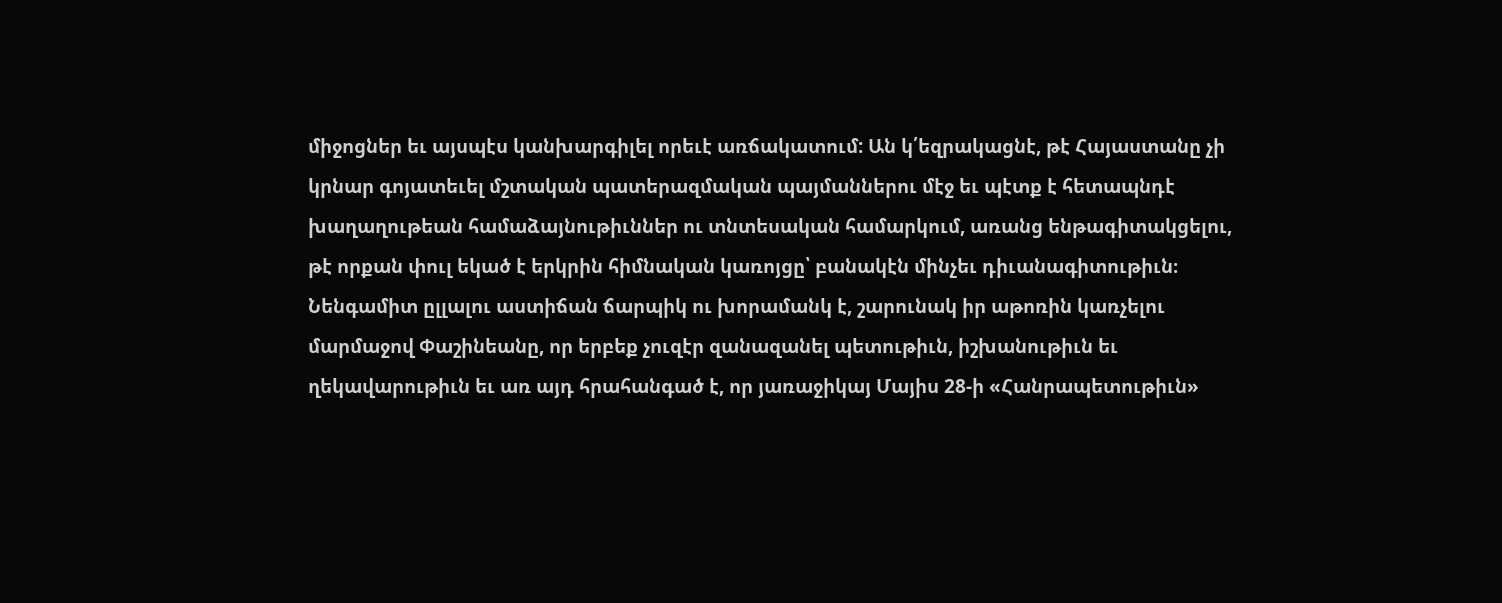միջոցներ եւ այսպէս կանխարգիլել որեւէ առճակատում: Ան կ՛եզրակացնէ, թէ Հայաստանը չի կրնար գոյատեւել մշտական պատերազմական պայմաններու մէջ եւ պէտք է հետապնդէ խաղաղութեան համաձայնութիւններ ու տնտեսական համարկում, առանց ենթագիտակցելու, թէ որքան փուլ եկած է երկրին հիմնական կառոյցը՝ բանակէն մինչեւ դիւանագիտութիւն։
Նենգամիտ ըլլալու աստիճան ճարպիկ ու խորամանկ է, շարունակ իր աթոռին կառչելու մարմաջով Փաշինեանը, որ երբեք չուզէր զանազանել պետութիւն, իշխանութիւն եւ ղեկավարութիւն եւ առ այդ հրահանգած է, որ յառաջիկայ Մայիս 28-ի «Հանրապետութիւն»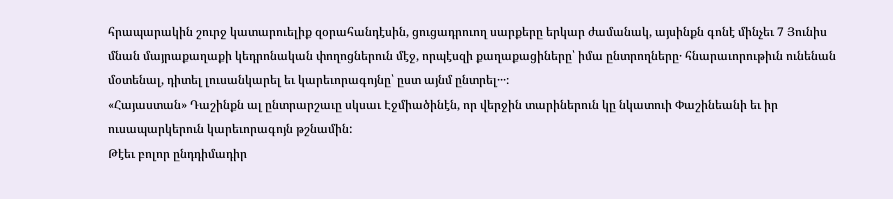հրապարակին շուրջ կատարուելիք զօրահանդէսին, ցուցադրուող սարքերը երկար ժամանակ, այսինքն գոնէ մինչեւ 7 Յունիս մնան մայրաքաղաքի կեդրոնական փողոցներուն մէջ, որպէսզի քաղաքացիները՝ իմա ընտրողները․ հնարաւորութիւն ունենան մօտենալ, դիտել լուսանկարել եւ կարեւորագոյնը՝ ըստ այնմ ընտրել․․․։
«Հայաստան» Դաշինքն ալ ընտրարշաւը սկսաւ Էջմիածինէն, որ վերջին տարիներուն կը նկատուի Փաշինեանի եւ իր ուսապարկերուն կարեւորագոյն թշնամին:
Թէեւ բոլոր ընդդիմադիր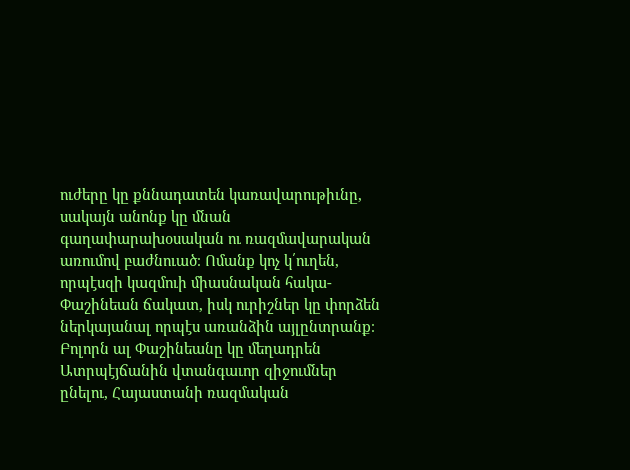ուժերը կը քննադատեն կառավարութիւնը, սակայն անոնք կը մնան գաղափարախօսական ու ռազմավարական առումով բաժնուած։ Ոմանք կոչ կ՛ուղեն, որպէսզի կազմուի միասնական հակա-Փաշինեան ճակատ, իսկ ուրիշներ կը փորձեն ներկայանալ որպէս առանձին այլընտրանք։
Բոլորն ալ Փաշինեանը կը մեղադրեն Ատրպէյճանին վտանգաւոր զիջումներ ընելու, Հայաստանի ռազմական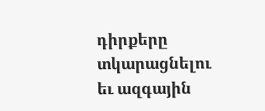դիրքերը տկարացնելու եւ ազգային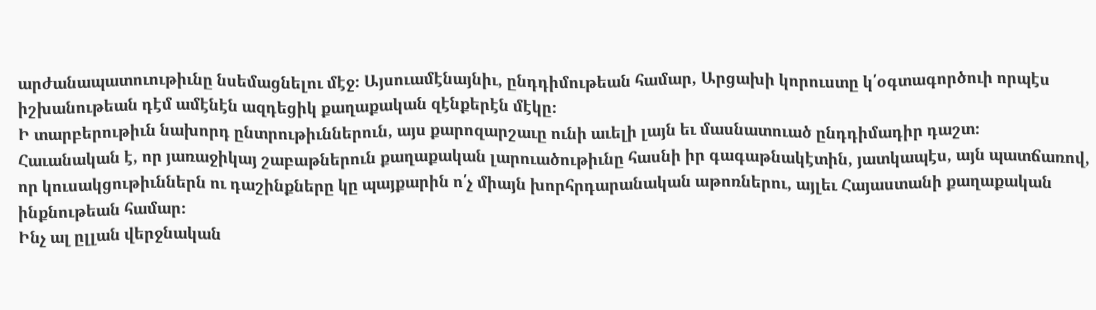արժանապատուութիւնը նսեմացնելու մէջ։ Այսուամէնայնիւ, ընդդիմութեան համար, Արցախի կորուստը կ՛օգտագործուի որպէս իշխանութեան դէմ ամէնէն ազդեցիկ քաղաքական զէնքերէն մէկը։
Ի տարբերութիւն նախորդ ընտրութիւններուն, այս քարոզարշաւը ունի աւելի լայն եւ մասնատուած ընդդիմադիր դաշտ։
Հաւանական է, որ յառաջիկայ շաբաթներուն քաղաքական լարուածութիւնը հասնի իր գագաթնակէտին, յատկապէս, այն պատճառով, որ կուսակցութիւններն ու դաշինքները կը պայքարին ո՛չ միայն խորհրդարանական աթոռներու, այլեւ Հայաստանի քաղաքական ինքնութեան համար։
Ինչ ալ ըլլան վերջնական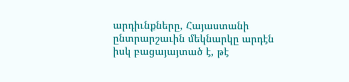արդիւնքները, Հայաստանի ընտրարշաւին մեկնարկը արդէն իսկ բացայայտած է, թէ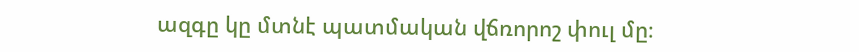ազգը կը մտնէ պատմական վճռորոշ փուլ մը։